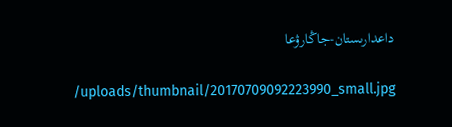داعدارىستان-جاڭارۋعا

/uploads/thumbnail/20170709092223990_small.jpg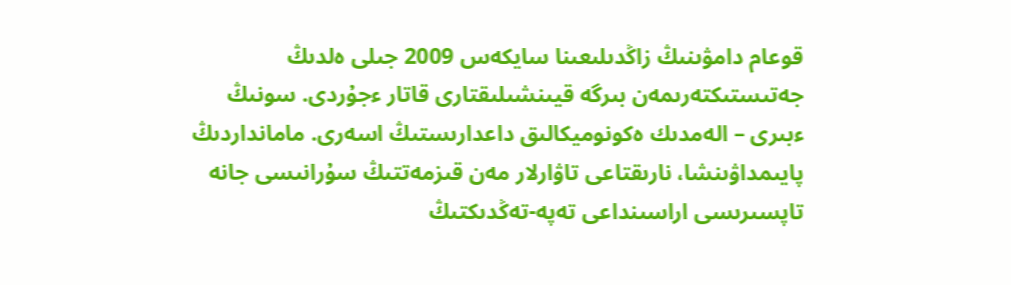قوعام دامۋىنىڭ زاڭدىلىعىنا سايكەس 2009 جىلى ەلدىڭ جەتىستىكتەرىمەن بىرگە قيىنشىلىقتارى قاتار ءجۇردى. سونىڭ ءبىرى – الەمدىك ەكونوميكالىق داعدارىستىڭ اسەرى. مامانداردىڭ پايىمداۋىنشا، نارىقتاعى تاۋارلار مەن قىزمەتتىڭ سۇرانىسى جانە تاپسىرىسى اراسىنداعى تەپە-تەڭدىكتىڭ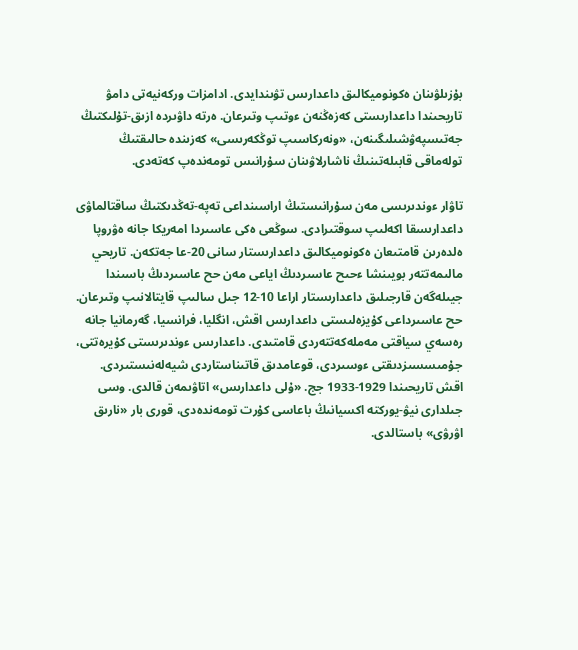بۇزىلۋىنان ەكونوميكالىق داعدارىس تۋىندايدى. ادامزات وركەنيەتى دامۋ تاريحىندا داعدارىستى كەزەڭنەن ءوتىپ وتىرعان. ەرتە داۋىردە ازىق-تۇلىكتىڭ جەتىسپەۋشىلىگىنەن، «ونەركاسىپ توڭكەرىسى» كەزىندە حالىقتىڭ تولەماقى قابىلەتىنىڭ ناشارلاۋىنان سۇرانىس تومەندەپ كەتەدى.

تاۋار ءوندىرىسى مەن سۇرانىستىڭ اراسىنداعى تەپە-تەڭدىكتىڭ ساقتالماۋى داعدارىسقا اكەلىپ سوقتىرادى. سوڭعى ەكى عاسىردا امەريكا جانە ەۋروپا ەلدەرىن قامتىعان ەكونوميكالىق داعدارىستار سانى 20-عا جەتكەن. تاريحي مالىمەتتەر بويىنشا ءحىح عاسىردىڭ اياعى مەن حح عاسىردىڭ باسىندا جيىلەگەن قارجىلىق داعدارىستار اراعا 10-12 جىل سالىپ قايتالانىپ وتىرعان. حح عاسىرداعى كۇيزەلىستى داعدارىس اقش، انگليا، فرانسيا، گەرمانيا جانە رەسەي سياقتى مەملەكەتتەردى قامتىدى. داعدارىس ءوندىرىستى كۇيرەتتى، جۇمىسسىزدىقتى ءوسىردى، قوعامدىق قاتىناستاردى شيەلەنىستىردى. اقش تاريحىندا 1929-1933 جج. «ۇلى داعدارىس» اتاۋىمەن قالدى. وسى جىلدارى نيۋ-يوركتە اكسيانىڭ باعاسى كۇرت تومەندەدى، قورى بار «نارىق اۋرۋى» باستالدى.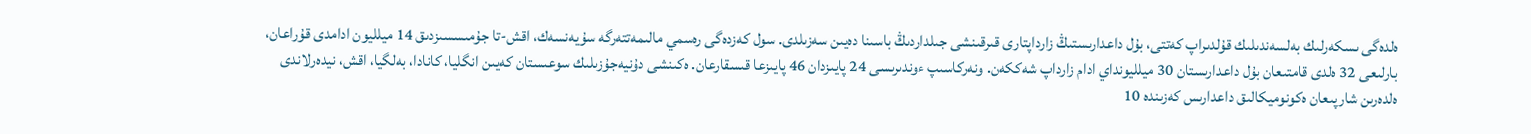ەلدەگى ىسكەرلىك بەلسەندىلىك قۇلدىراپ كەتتى، بۇل داعدارىستىڭ زارداپتارى قىرقىنشى جىلداردىڭ باسىنا دەيىن سەزىلدى. سول كەزدەگى رەسمي مالىمەتتەرگە سۇيەنسەك، اقش-تا جۇمىسسىزدىق 14 ميلليون ادامدى قۇراعان، بارلىعى 32 ەلدى قامتىعان بۇل داعدارىستان 30 ميلليونداي ادام زارداپ شەككەن. ونەركاسىپ ءوندىرىسى 24 پايىزدان 46 پايىزعا قىسقارعان. ەكىنشى دۇنيەجۇزىلىك سوعىستان كەيىن انگليا، كانادا، بەلگيا، اقش، نيدەرلاندى ەلدەرىن شارپىعان ەكونوميكالىق داعدارىس كەزىندە 10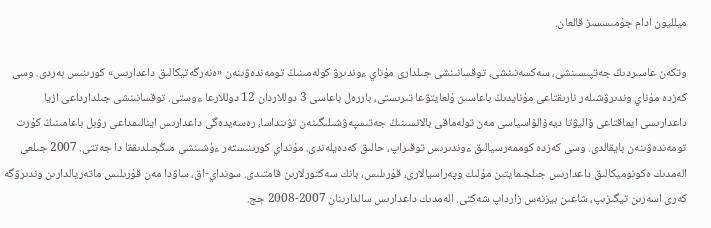ميلليون ادام جۇمىسسىز قالعان.

وتكەن عاسىردىڭ جەتپىسىنشى، سەكسەنىنشى، توقسانىنشى جىلدارى مۇناي ءوندىرۋ كولەمىنىڭ تومەندەۋىنەن «ەنەرگەتيكالىق داعدارىس» كورىنىس بەردى. وسى كەزدە مۇناي وندىرۋشىلەر نارىقتاعى مۇنايدىڭ باعاسىن ۇلعايتۋعا تىرىستى، باررەل باعاسى 3 دوللاردان 12 دوللارعا ءوستى. توقسانىنشى جىلدارداعى ازيا داعدارىسى ايماقتاعى ۆاليۋتا ديەۆالۆاسياسى مەن تولەماقى بالانسىنىڭ جەتىسپەۋشىلىگىنەن تۋىنداسا، رەسەيدەگى داعدارىس اينالىمداعى رۋبل باعامىنىڭ كۇرت تومەندەۋىنەن بايقالدى. وسى كەزدە كوممەرسيالىق ءوندىرىس توقىراپ، حالىق كەدەيلەندى. مۇنداي كورىنىستەر ءۇشىنشى مىڭجىلدىققا دا جەتتى. 2007 جىلعى الەمدىك ەكونوميكالىق داعدارىس جىلجىمايتىن مۇلىك وپەراسيالارى، قۇرىلىس، بانك سەكتورلارىن قامتىدى. سونداي-اق، ساۋدا مەن قۇرىلىس ماتەريالدارىن وندىرۋگە كەرى اسەرىن تيگىزىپ، شاعىن بيزنەس زارداپ شەكتى. الەمدىك داعدارىس سالدارىنان 2007-2008 جج.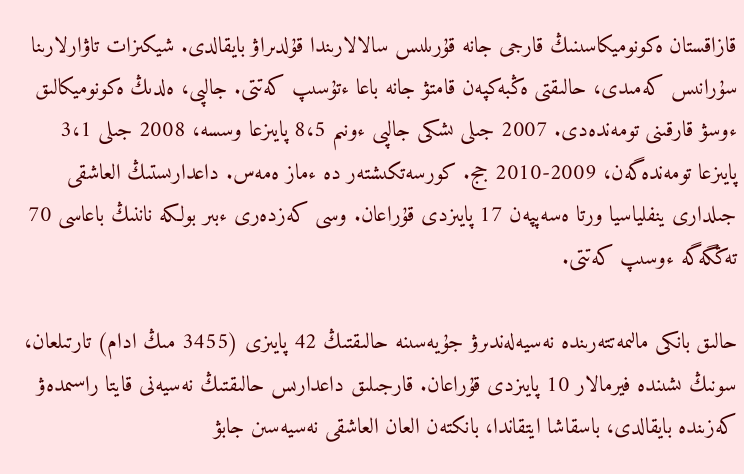قازاقستان ەكونوميكاسىنىڭ قارجى جانە قۇرىلىس سالالارىندا قۇلدىراۋ بايقالدى. شيكىزات تاۋارلارىنا سۇرانىس كەمىدى، حالىقتى ەڭبەكپەن قامتۋ جانە باعا ءتۇسىپ كەتتى. جالپى، ەلدىڭ ەكونوميكالىق ءوسۋ قارقىنى تومەندەدى. 2007 جىلى ىشكى جالپى ءونىم 8،5 پايىزعا وسسە، 2008 جىلى 3،1 پايىزعا تومەندەگەن، 2009-2010 جج. كورسەتكىشتەر دە ءماز ەمەس. داعدارىستىڭ العاشقى جىلدارى ينفلياسيا ورتا ەسەپپەن 17 پايىزدى قۇراعان. وسى كەزدەرى ءبىر بولكە ناننىڭ باعاسى 70 تەڭگەگە ءوسىپ كەتتى.

حالىق بانكى مالىمەتتەرىندە نەسيەلەندىرۋ جۇيەسىنە حالىقتىڭ 42 پايىزى (3455 مىڭ ادام) تارتىلعان، سونىڭ ىشىندە فيرمالار 10 پايىزدى قۇراعان. قارجىلىق داعدارىس حالىقتىڭ نەسيەنى قايتا راسىمدەۋ كەزىندە بايقالدى، باسقاشا ايتقاندا، بانكتەن العان العاشقى نەسيەسىن جابۋ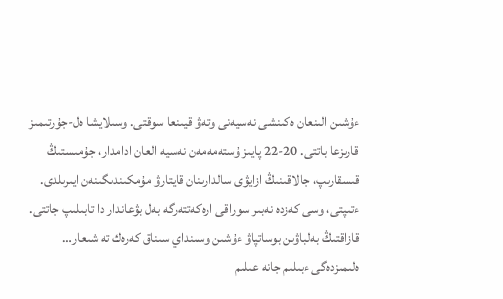ءۇشىن الىنعان ەكىنشى نەسيەنى وتەۋ قيىنعا سوقتى. وسىلايشا ەل-جۇرتىمىز قارىزعا باتتى. 20-22 پايىز ۇستەمەمەن نەسيە العان ادامدار، جۇمىستىڭ قىسقارىپ، جالاقىنىڭ ازايۋى سالدارىنان قايتارۋ مۇمكىندىگىنەن ايىرىلدى. ءتىپتى، وسى كەزدە نەبىر سوراقى ارەكەتتەرگە بەل بۋعاندار دا تابىلىپ جاتتى. قازاقتىڭ بەلباۋىن بوساتپاۋ ءۇشىن وسىنداي سىناق كەرەك تە شىعار… ەلىمىزدەگى ءبىلىم جانە عىلىم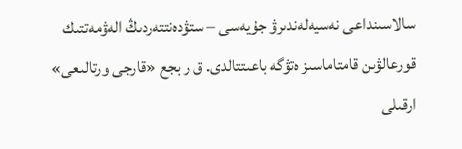سالاسىنداعى نەسيەلەندىرۋ جۇيەسى – ستۋدەنتتەردىڭ الەۋمەتتىك قورعالۋىن قامتاماسىز ەتۋگە باعىتتالدى. ق ر بجع «قارجى ورتالىعى» ارقىلى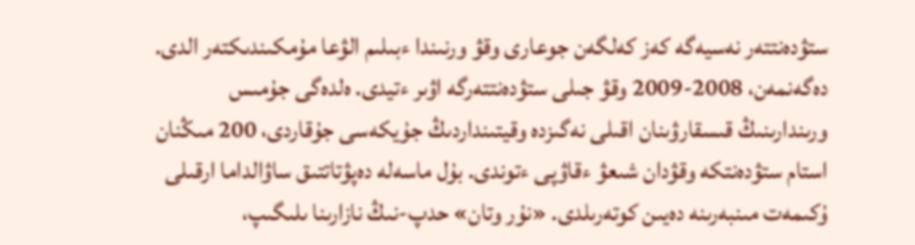ستۋدەنتتەر نەسيەگە كەز كەلگەن جوعارى وقۋ ورنىندا ءبىلىم الۋعا مۇمكىندىكتەر الدى. دەگەنمەن، 2008-2009 وقۋ جىلى ستۋدەنتتەرگە اۋىر ءتيدى. ەلدەگى جۇمىس ورىندارىنىڭ قىسقارۋىنان اقىلى نەگىزدە وقيتىنداردىڭ جۇيكەسى جۇقاردى، 200 مىڭنان استام ستۋدەنتكە وقۋدان شىعۋ ءقاۋپى ءتوندى. بۇل ماسەلە دەپۋتاتتىق ساۋالداما ارقىلى ۇكىمەت مىنبەرىنە دەيىن كوتەرىلدى. «نۇر وتان» حدپ-نىڭ نازارىنا ىلىگىپ،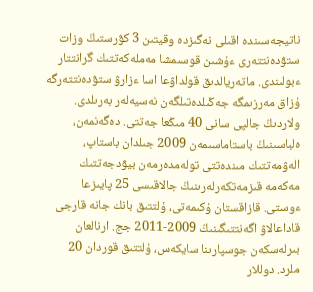ناتيجەسىندە اقىلى نەگىزدە وقيتىن 3 كۋرستىڭ وزات ستۋدەنتتەرى ءۇشىن قوسىمشا مەملەكەتتىك گرانتتار ءبولىندى. ماتەريالدىق قولداۋعا اسا ءزارۋ ستۋدەنتتەرگە ۇزاق مەرزىمگە جەڭىلدەتىلگەن نەسيەلەر بەرىلدى. ولاردىڭ جالپى سانى 40 مىڭعا جەتتى. دەگەنمەن، ەلباسىنىڭ باستاماسىمەن 2009 جىلدان باستاپ، الەۋمەتتىك مىندەتتى تولەمدەرمەن بيۋدجەتتىك مەكەمە قىزمەتكەرلەرىنىڭ جالاقىسى 25 پايىزعا ءوستى. قازاقستان ۇكىمەتى، ۇلتتىق بانك جانە قارجى قاداعالاۋ اگەنتتىگىنىڭ 2009-2011 جج. ارنالعان بىرلەسكەن جوسپارىنا سايكەس، ۇلتتىق قوردان 20 ملرد. دوللار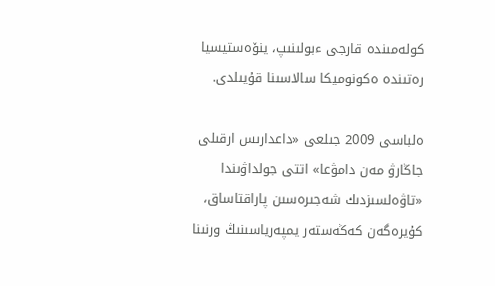كولەمىندە قارجى ءبولىنىپ، ينۆەستيسيا رەتىندە ەكونوميكا سالاسىنا قۇيىلدى.

ەلباسى 2009 جىلعى «داعدارىس ارقىلى جاڭارۋ مەن دامۋعا» اتتى جولداۋىندا «تاۋەلسىزدىك شەجىرەسىن پاراقتاساق، كۇيرەگەن كەڭەستەر يمپەرياسىنىڭ ورنىنا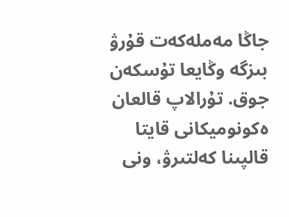جاڭا مەملەكەت قۇرۋ بىزگە وڭايعا تۇسكەن جوق. تۇرالاپ قالعان ەكونوميكانى قايتا قالپىنا كەلتىرۋ، ونى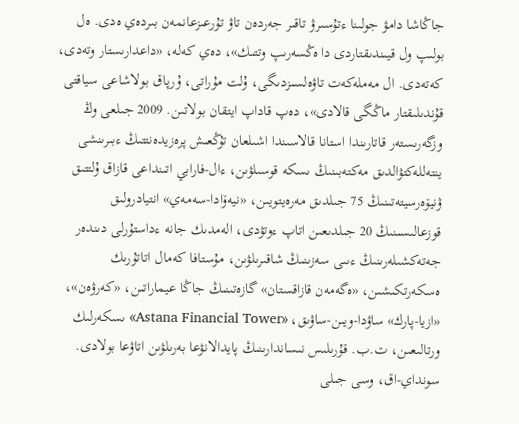جاڭاشا دامۋ جولىنا ءتۇسىرۋ تاقىر جەردەن تاۋ تۇرعىزعانمەن بىردەي ەدى. ەل بولىپ ول قيىندىقتاردى دا ەڭسەرىپ وتتىك»، دەي كەلە، «داعدارىستار وتەدى، كەتەدى. ال مەملەكەت تاۋەلسىزدىگى، ۇلت مۇراتى، ۇرپاق بولاشاعى سياقتى قۇندىلىقتار ماڭگى قالادى»، دەپ قاداپ ايتقان بولاتىن. 2009 جىلعى وڭ وزگەرىستەر قاتارىندا استانا قالاسىندا اشىلعان تۇڭعىش پرەزيدەنتتىڭ ءبىرىنشى ينتەللەكتۋالدىق مەكتەبىنىڭ ىسكە قوسىلۋىن، ءال-فارابي اتىنداعى قازاق ۇلتتىق ۋنيۆەرسيتەتىنىڭ 75 جىلدىق مەرەيتويىن، «نيەۆادا-سەمەي» انتيادرولىق قوزعالىسىنىڭ 20 جىلدىعىن اتاپ ءوتۋدى، الەمدىك جانە ءداستۇرلى دىندەر جەتەكشىلەرىنىڭ ءىىى سەزىنىڭ شاقىرىلۋىن، مۇستافا كەمال اتاتۇرىك ەسكەرتكىشىن، «ەگەمەن قازاقستان» گازەتىنىڭ جاڭا عيماراتىن، «كەرۋەن»، «ازيا-پارك» ساۋدا-ويىن-ساۋىق، «Astana Financial Tower» ىسكەرلىك ورتالىعىن، ت.ب. قۇرىلىس نىساندارىنىڭ پايدالانۋعا بەرىلۋىن اتاۋعا بولادى. سونداي-اق، وسى جىلى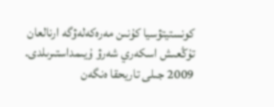كونستيتۋسيا كۇنىن مەرەكەلەۋگە ارنالعان تۇڭعىش اسكەري شەرۋ ۇيىمداستىرىلدى. 2009 جىلى تاريحقا ەنگەن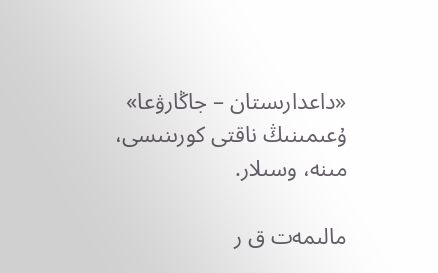«داعدارىستان – جاڭارۋعا» ۇعىمىنىڭ ناقتى كورىنىسى، مىنە، وسىلار.

مالىمەت ق ر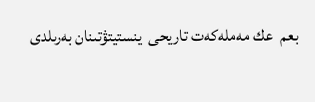بعم  عك مەملەكەت تاريحى  ينستيتۋتىنان بەرىلدى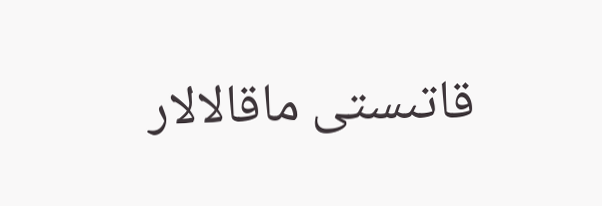قاتىستى ماقالالار